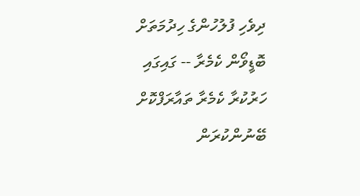ދިވެހި ފުލުހުންގެ ހިދުމަތަށް ބޮޑީވޯން ކެމެރާ -- ގައިގައި ހަރުކުރާ ކެމެރާ ތައާރަފްކޮށް ބޭނުންކުރަން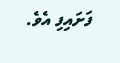ފަށައިފި އެވެ.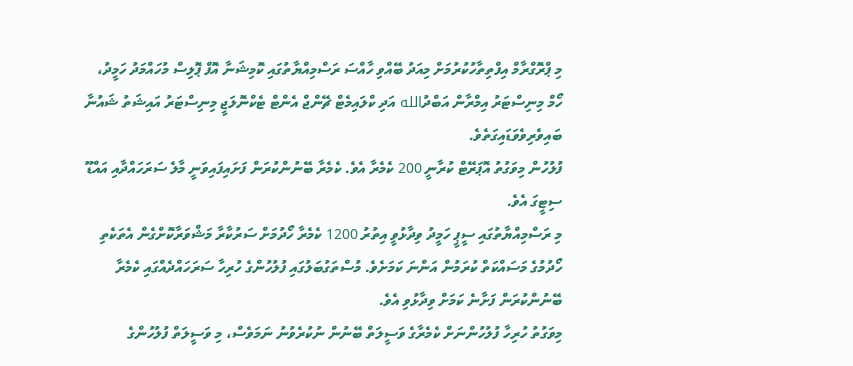މި ޕްރޮގްރާމް އިފްތިތާހުކުރުމަށް މިއަދު ބޭއްވި ހާއްސަ ރަސްމިއްޔާތުގައި ކޮމިޝަނާ އޮފް ޕޮލިސް މުހައްމަދު ހަމީދު، ހޯމް މިނިސްޓަރު އިމްރާން އަބްދުالله އަދި ކްލައިމެޓް ޗޭންޖް އެންޓް ޓެކްނޮލަޖީ މިނިސްޓަރު އައިޝަތު ޝައުނާ ބައިވެރިވެވަޑައިގަތެވެ.
ފުލުހުން މިވަގުތު އޮޕަރޭޓް ކުރާނީ 200 ކެމެރާ އެވެ. ކެމެރާ ބޭނުންކުރަން ފަށައިފައިވަނީ މާލެ ސަރަހައްދާއި އައްޑޫ ސިޓީގަ އެވެ.
މި ރަސްމިއްޔާތުގައި ސީޕީ ހަމީދު ވިދާޅުވީ އިތުރު 1200 ކެމެރާ ހޯދުމަށް ސަރުކާރާ މަޝްވަރާކޮށްގެން އެތަކެތި ހޯދުމުގެ މަސައްކަތް ކުރަމުން އަންނަ ކަމަށެވެ. މުސްތަގުބަލުގައި ފުލުހުންގެ ހުރިހާ ސަރަހައްދެއްގައި ކެމެރާ ބޭނުންކުރަން ފަށާނެ ކަމަށް ވިދާޅުވި އެވެ.
މިވަގުތު ހުރިހާ ފުލުހުންނަށް ކެމެރާގެ ވަސީލަތް ބޭނުން ނުކުރެވުނު ނަމަވެސް، މި ވަސީލަތް ފުލުހުންގެ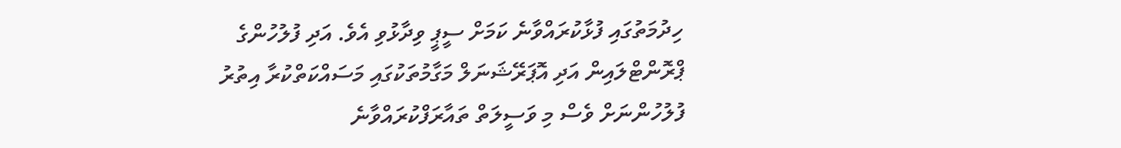ހިދުމަތުގައި ފުޅާކުރައްވާނެ ކަމަށް ސީޕީ ވިދާޅުވި އެވެ. އަދި ފުލުހުންގެ ޕްރޮންޓްލައިން އަދި އޮޕަރޭޝަނަލް މަގާމުތަކުގައި މަސައްކަތްކުރާ އިތުރު ފުލުހުންނަށް ވެސް މި ވަސީލަތް ތައާރަފްކުރައްވާނެ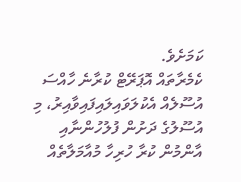ކަމަށެވެ.
ކެމެރާތައް އޮޕަރޭޓް ކުރާނެ ހާއްސަ އުސޫލެއް އެކުލަވައިލައިފައިވާއިރު، މި އުސޫލުގެ ދަށުން ފުލުހުންނާއި އާންމުން ކުރާ ހުރިހާ މުއާމަލާތެއް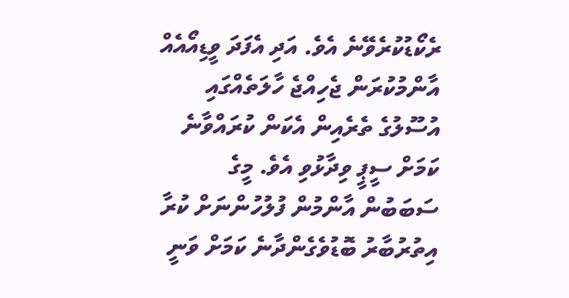ރެކޯޑުކުރެވޭނެ އެވެ. އަދި އެފަދަ ވީޑިއޯއެއް އާންމުކުރަން ޖެހިއްޖެ ހާލަތެއްގައި އުސޫލުގެ ތެރެއިން އެކަން ކުރައްވާނެ ކަމަށް ސީޕީ ވިދާޅުވި އެވެ. މީގެ ސަބަބުން އާންމުން ފުލުހުންނަށް ކުރާ އިތުރުބާރު ބޮޑުވެގެންދާނެ ކަމަށް ވަނީ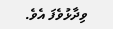ވިދާޅުވެފަ އެވެ.